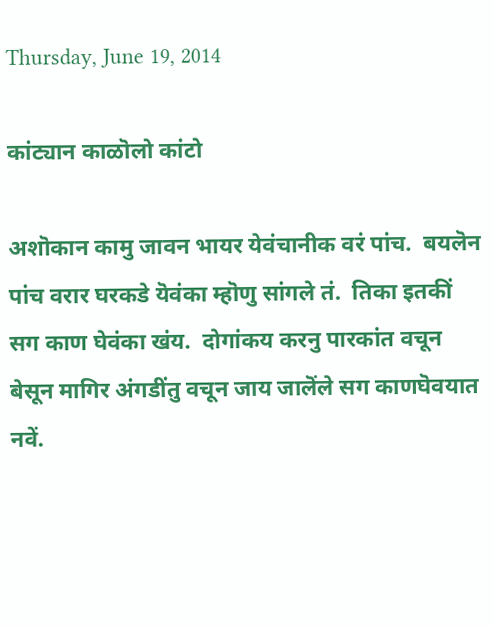Thursday, June 19, 2014

कांट्यान काळॊलो कांटो

अशॊकान कामु जावन भायर येवंचानीक वरं पांच.  बयलॆन पांच वरार घरकडे यॆवंका म्हॊणु सांगले तं.  तिका इतकीं सग काण घेवंका खंय.  दोगांकय करनु पारकांत वचून बेसून मागिर अंगडींतु वचून जाय जालॆंले सग काणघॆवयात नवें.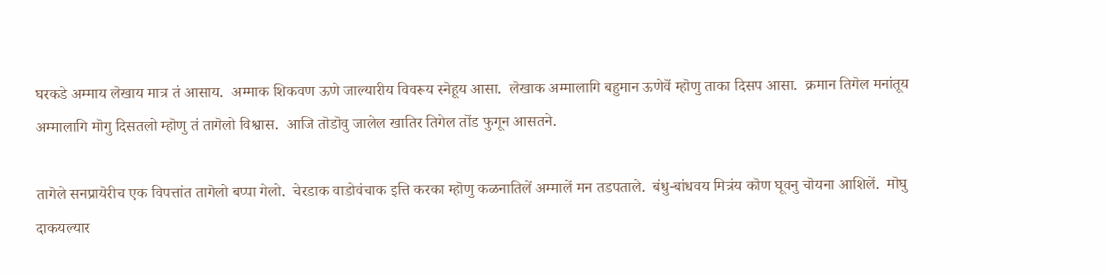घरकडे अम्माय लॆखाय मात्र तं आसाय.  अम्माक शिकवण ऊणे जाल्यारीय विवरूय स्नॆहूय आसा.  लॆखाक अम्मालागि बहुमान ऊणेवॆं म्हॊणु ताका दिसप आसा.  क्रमान तिगॆल मनांतूय अम्मालागि मॊगु दिसतलो म्हॊणु तं तागॆलो विश्वास.  आजि तॊडॊवु जालेल खातिर तिगेल तॊंड फुगून आसतने.

तागॆले सनप्रायॆरीच एक विपत्तांत तागॆलो बप्पा गेलो.  चेरडाक वाडोवंचाक इत्ति करका म्हॊणु कळनातिलें अम्मालें मन तडपताले.  बंधु-बांधवय मित्रंय कॊण घूवनु चॊयना आशिलें.  मॊघु दाकयल्यार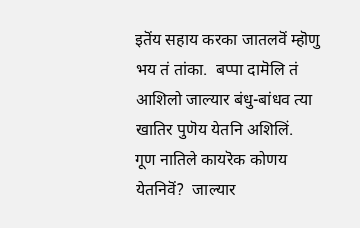इतॆंय सहाय करका जातलवॆं म्हॊणु भय तं तांका.  बप्पा दामॆलि तं आशिलो जाल्यार बंधु-बांधव त्या खातिर पुणॆय येतनि अशिलिं.  गूण नातिले कायरॆक कोणय येतनिवॆं?  जाल्यार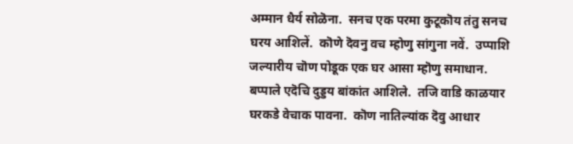अम्मान धैर्य सोळॆना.  सनच एक परमा कुटूकॊय तंतु सनच घरय आशिलें.  कॊणे दॆवनु वच म्होणु सांगुना नवें.  उप्पाशि जल्यारीय चॊण पोडूक एक घर आसा म्हॊणु समाधान.  बप्पाले एदॆचि दुड्डय बांकांत आशिले.  तजि वाडि काळयार घरकडे वेचाक पावना.  कॊण नातिल्यांक दॆवु आधार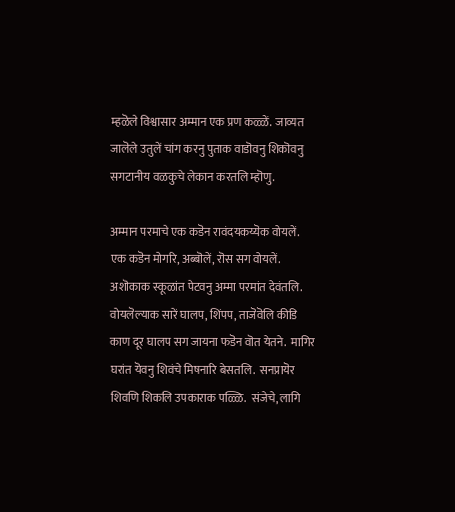म्हळॆले विश्वासार अम्मान एक प्रण कळ्ळें.  जाव्यत जालॆले उतुलें चांग करनु पुताक वाडॊवनु शिकॊवनु सगटानीय वळकुचे लेकान करतलि म्हॊणु.

अम्मान परमाचे एक कडॆन रावंदयकय्यॆक वोयलें.  एक कडॆन मोगरि, अब्बॊलें, रॊस सग वोयलें.  अशॊकाक स्कूळांत पेटवनु अम्मा परमांत देवंतलि.  वोयलॆल्याक सारें घालप, शिंपप, ताजॆवॆलि कीडि काण दूर घालप सग जायना फडॆन वॊत येतने.  मागिर घरांत यॆवनु शिवंचे मिषनारि बेसतलि.  सनप्रायॆर शिवणि शिकलि उपकाराक पळ्ळि.  संजेचे, लागि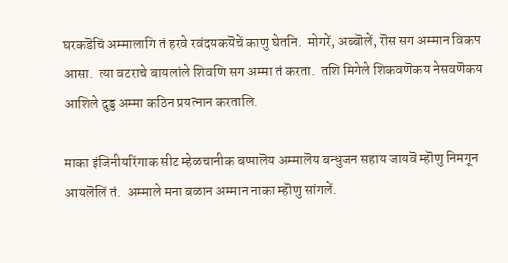घरकडॆचिं अम्मालागि तं हरवे रवंदयकयॆचें काणु घेतनि.  मोगरें, अब्बॊलें, रॊस सग अम्मान विकप आसा.  त्या वटराचे बायलांले शिवणि सग अम्मा तं करता.  तशि मिगेले शिकवणॆकय नेसवणॆकय आशिले दुड्ड अम्मा कठिन प्रयत्नान करतालि.

माका इंजिनीयरिंगाक सीट म्हेळचानीक बप्पालॆय अम्मालॆय बन्धुजन सहाय जायवॆ म्हॊणु निमगून आयलॆलिं तं.  अम्माले मना बळान अम्मान नाका म्हॊणु सांगलें.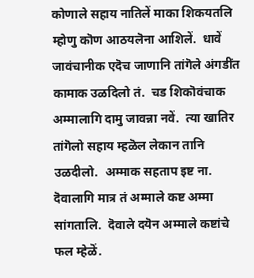कोणाले सहाय नातिलें माका शिकयतलि म्होणु कॊण आठयलॆना आशिलें.  धावें जावंचानीक एदॆच जाणानि तांगॆले अंगडींत कामाक उळदिलो तं.  चड शिकॊवंचाक अम्मालागि दामु जावन्ना नवें.  त्या खातिर तांगॆलो सहाय म्हळॆल लेकान तानि उळदीलो.  अम्माक सहताप इष्ट ना.  दॆवालागि मात्र तं अम्माले कष्ट अम्मा सांगतालि.  दॆवाले दयॆन अम्माले कष्टांचे फल म्हेळॆं.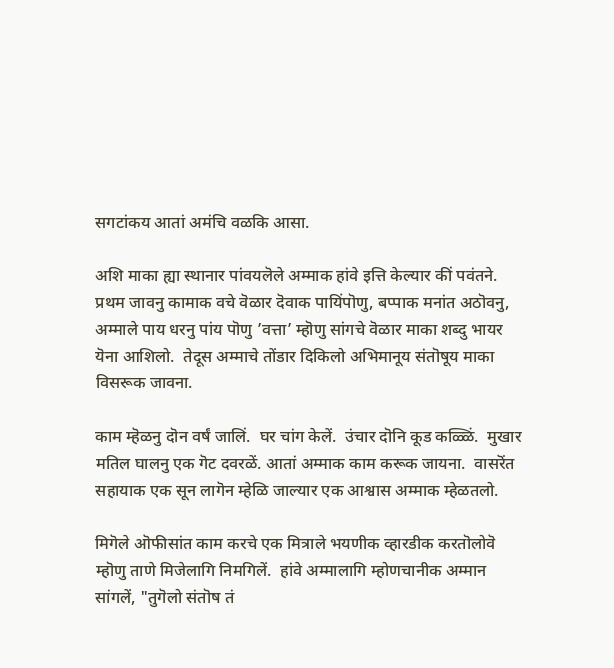सगटांकय आतां अमंचि वळकि आसा.

अशि माका ह्या स्थानार पांवयलॆले अम्माक हांवे इत्ति केल्यार कीं पवंतने.  प्रथम जावनु कामाक वचे वॆळार दॆवाक पायिंपॊणु, बप्पाक मनांत अठॊवनु, अम्माले पाय धरनु पांय पॊणु ’वत्ता’ म्हॊणु सांगचे वॆळार माका शब्दु भायर यॆना आशिलो.  तेदूस अम्माचे तोंडार दिकिलो अभिमानूय संतॊषूय माका विसरूक जावना.

काम म्हॆळनु दॊन वर्षं जालिं.  घर चांग केलें.  उंचार दॊनि कूड कळ्ळिं.  मुखार मतिल घालनु एक गॆट दवरळें. आतां अम्माक काम करूक जायना.  वासरॆंत सहायाक एक सून लागॆन म्हेळि जाल्यार एक आश्वास अम्माक म्हेळतलो.

मिगॆले ऒफीसांत काम करचे एक मित्राले भयणीक व्हारडीक करतॊलोवॆ म्हॊणु ताणे मिजेलागि निमगिलें.  हांवे अम्मालागि म्होणचानीक अम्मान सांगलें, "तुगॆलो संतॊष तं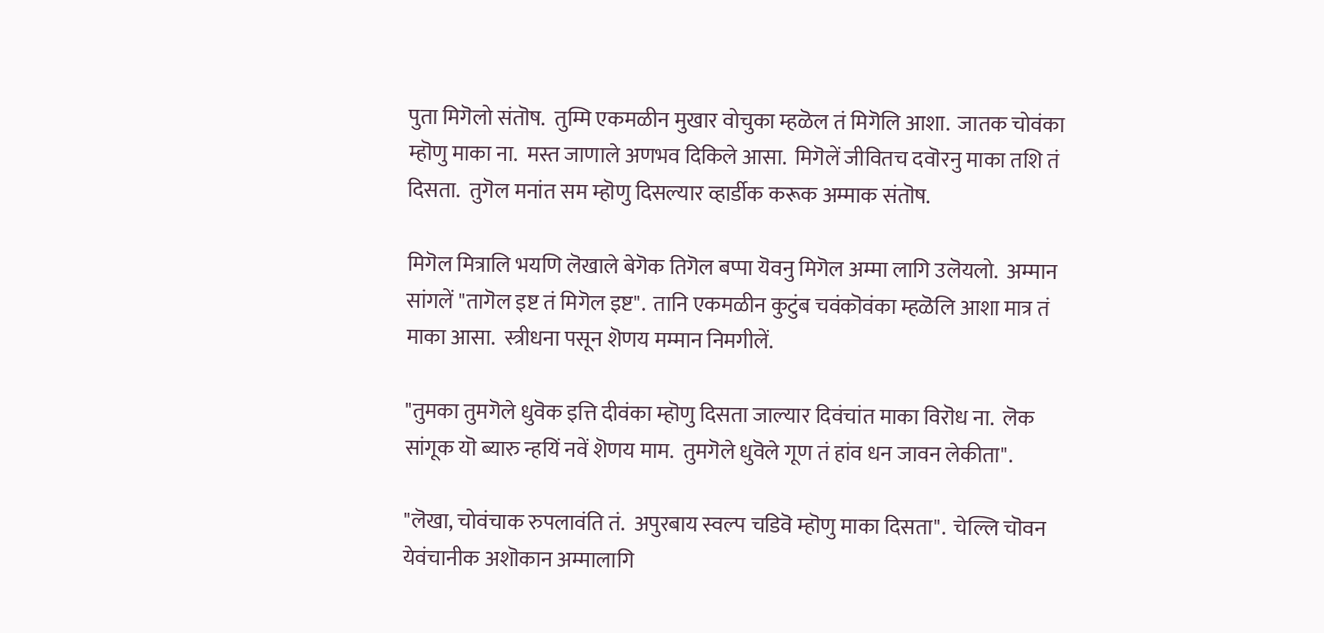पुता मिगॆलो संतॊष.  तुम्मि एकमळीन मुखार वोचुका म्हळॆल तं मिगॆलि आशा.  जातक चोवंका म्हॊणु माका ना.  मस्त जाणाले अणभव दिकिले आसा.  मिगॆलें जीवितच दवॊरनु माका तशि तं दिसता.  तुगॆल मनांत सम म्हॊणु दिसल्यार व्हार्डीक करूक अम्माक संतॊष.

मिगॆल मित्रालि भयणि लॆखाले बेगॆक तिगॆल बप्पा यॆवनु मिगॆल अम्मा लागि उलॆयलो.  अम्मान सांगलें "तागॆल इष्ट तं मिगॆल इष्ट".  तानि एकमळीन कुटुंब चवंकॊवंका म्हळॆलि आशा मात्र तं माका आसा.  स्त्रीधना पसून शॆणय मम्मान निमगीलें.

"तुमका तुमगॆले धुवॆक इत्ति दीवंका म्हॊणु दिसता जाल्यार दिवंचांत माका विरॊध ना.  लॆक सांगूक यॊ ब्यारु न्हयिं नवें शॆणय माम.  तुमगॆले धुवॆले गूण तं हांव धन जावन लेकीता".

"लॆखा, चोवंचाक रुपलावंति तं.  अपुरबाय स्वल्प चडिवॆ म्हॊणु माका दिसता".  चेल्लि चॊवन येवंचानीक अशॊकान अम्मालागि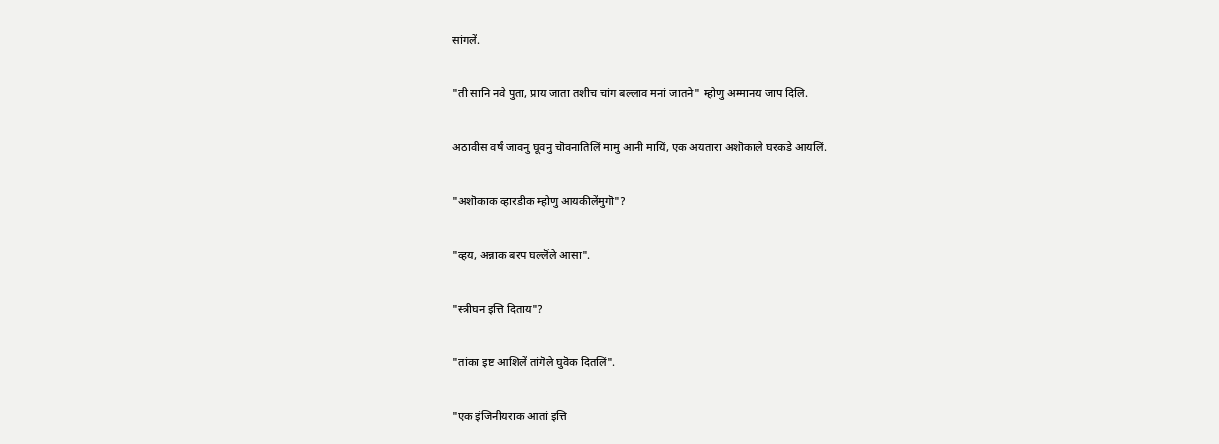सांगलें.

"ती सानि नवे पुता, प्राय जाता तशीच चांग बल्लाव मनां जातने" म्होणु अम्मानय जाप दिलि.

अठावीस वर्षं जावनु घूवनु चॊवनातिलिं मामु आनी मायिं, एक अयतारा अशॊकाले घरकडे आयलिं.

"अशॊकाक व्हारडीक म्होणु आयकीलेंमुगॊ"?

"व्हय, अन्नाक बरप घल्लॆंले आसा".

"स्त्रीघन इत्ति दिताय"?

"तांका इष्ट आशिलें तांगॆले घुवॆक दितलिं".

"एक इंजिनीयराक आतां इत्ति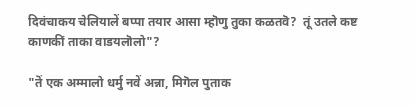दिवंचाकय चेलियालें बप्पा तयार आसा म्हॊणु तुका कळतवॆ?  तूं उतले कष्ट काणकीं ताका वाडयलॊलो"?

"तॆं एक अम्मालो धर्मु नवें अन्ना, मिगॆल पुताक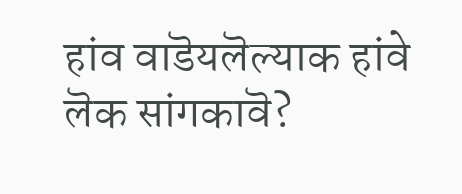हांव वाडॆयलॆल्याक हांवे लॆक सांगकावॆ?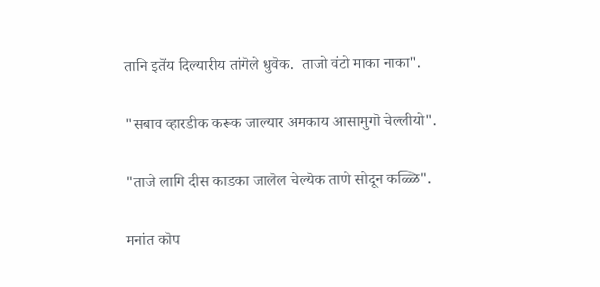तानि इतॆंय दिल्यारीय तांगॆले धुवॆक.  ताजो वंटो माका नाका".

"सबाव व्हारडीक करूक जाल्यार अमकाय आसामुगॊ चेल्लीयो".

"ताजे लागि दीस काडका जालॆल चेल्यॆक ताणे सोदून कळ्ळि".

मनांत कॊप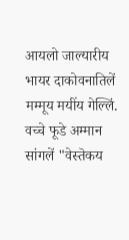आयलो जाल्यारीय भायर दाकोवनातिलें मम्मूय मयींय गेल्लिं.  वच्चे फूडे अम्मान सांगलें "वेस्तॆकय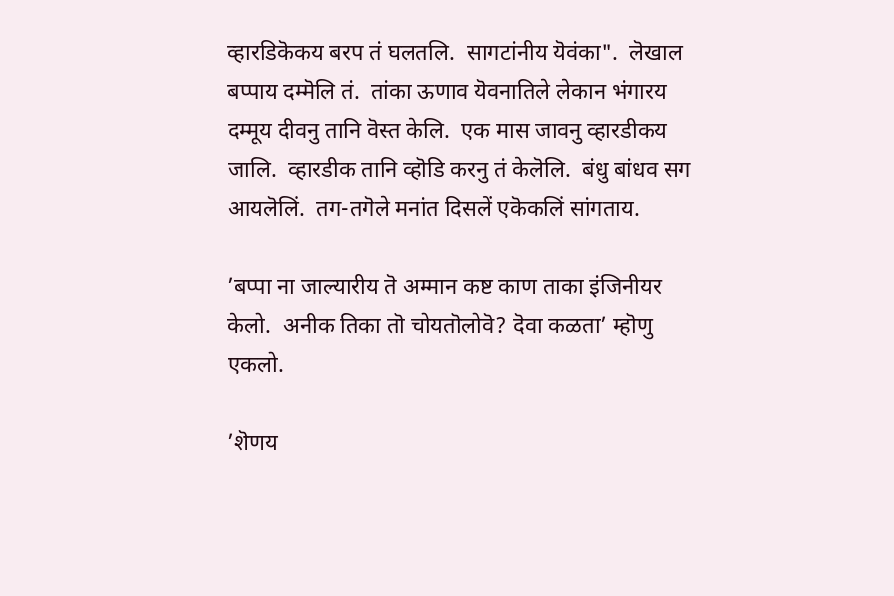व्हारडिकॆकय बरप तं घलतलि.  सागटांनीय यॆवंका".  लॆखाल बप्पाय दम्मॆलि तं.  तांका ऊणाव यॆवनातिले लेकान भंगारय दम्मूय दीवनु तानि वॆस्त केलि.  एक मास जावनु व्हारडीकय जालि.  व्हारडीक तानि व्हॊडि करनु तं केलॆलि.  बंधु बांधव सग आयलॆलिं.  तग-तगॆले मनांत दिसलें एकॆकलिं सांगताय.

’बप्पा ना जाल्यारीय तॆ अम्मान कष्ट काण ताका इंजिनीयर केलो.  अनीक तिका तॊ चोयतॊलोवॆ? दॆवा कळता’ म्हॊणु एकलो.

’शॆणय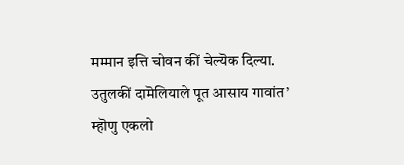मम्मान इत्ति चोवन कीं चेल्यॆक दिल्या.  उतुलकीं दामॆलियाले पूत आसाय गावांत’ म्हॊणु एकलो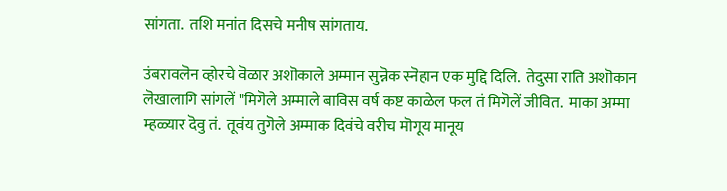सांगता.  तशि मनांत दिसचे मनीष सांगताय.

उंबरावलॆन व्होरचे वॆळार अशॊकाले अम्मान सुन्नॆक स्नॆहान एक मुद्दि दिलि.  तेदुसा राति अशॊकान लॆखालागि सांगलें "मिगॆले अम्माले बाविस वर्ष कष्ट काळेल फल तं मिगॆलें जीवित.  माका अम्मा म्हळ्यार दॆवु तं.  तूवंय तुगॆले अम्माक दिवंचे वरीच मॊगूय मानूय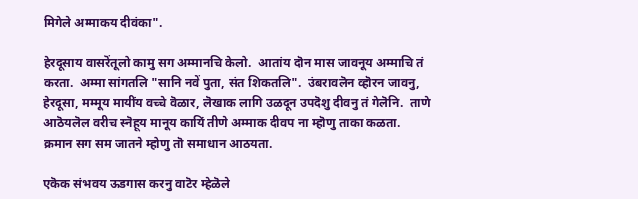मिगेले अम्माकय दीवंका".

हेरदूसाय वासरॆंतूलो कामु सग अम्मानचि केलो.  आतांय दॊन मास जावनूय अम्माचि तं करता.  अम्मा सांगतलि "सानि नवें पुता, संत शिकतलि".  उंबरावलॆन व्हॊरन जावनु, हेरदूसा, मम्मूय मायींय वच्चे वॆळार, लॆखाक लागि उळदून उपदॆशु दीवनु तं गेलॆनि.  ताणे आठॆयलॆल वरीच स्नॆहूय मानूय कायिं तीणे अम्माक दीवप ना म्हॊणु ताका कळता.  क्रमान सग सम जातने म्होणु तॊ समाधान आठयता.

एकॆक संभवय ऊडगास करनु वाटॆर म्हेळॆले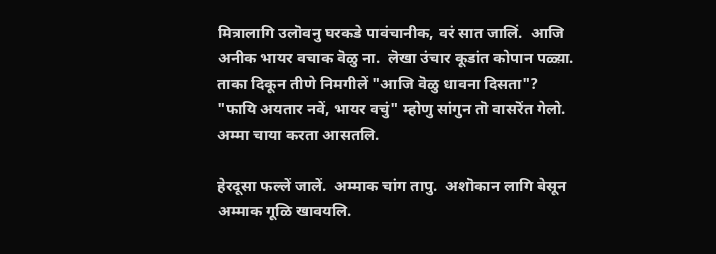मित्रालागि उलॊवनु घरकडे पावंचानीक, वरं सात जालिं.  आजि अनीक भायर वचाक वॆळु ना.  लॆखा उंचार कूडांत कोपान पळ्य़ा.  ताका दिकून तीणे निमगीलें "आजि वॆळु धावना दिसता"?  "फायि अयतार नवें, भायर वचुं" म्होणु सांगुन तॊ वासरॆंत गेलो.  अम्मा चाया करता आसतलि.

हेरदूसा फल्लें जालें.  अम्माक चांग तापु.  अशॊकान लागि बेसून अम्माक गूळि खावयलि.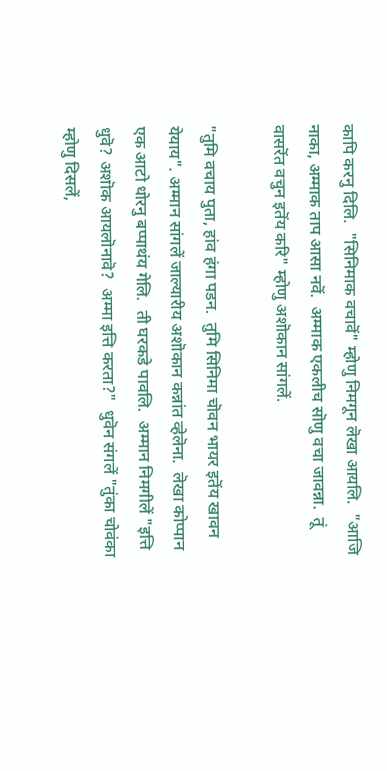कापि करनु दिलि.  "सिनिमाक वचावॆं" म्होणु निमगून लॆखा आयलि.  "आजि नाका, अम्माक ताप आसा नवॆं.  अम्माक एकलीच सॊणु वचा जावन्ना.  तूं वासरॆंत वचुन इतॆंय करि" म्होणु अशॊकान सांगलें.

"तुमि वचाय पुता, हांव हंगा पडन.  तुमि सिनिमा चॊवन भायर इतॆंय खावन येयाय". अम्मान सांगलें जाल्यारीय अशॊकान कन्नांत व्हेलॆना.  लॆखा कोप्पान एक आटो धोरनु बप्पाथंय गेलि.  ती घरकडे पावलि.  अम्मान निमगीलें "इत्ति धुवॆ? अशॊक आयलॊनावॆ?  अम्मा इत्ति करता?"  धुवॆन संगलें "तुंका चोवंका म्होणु दिसलें,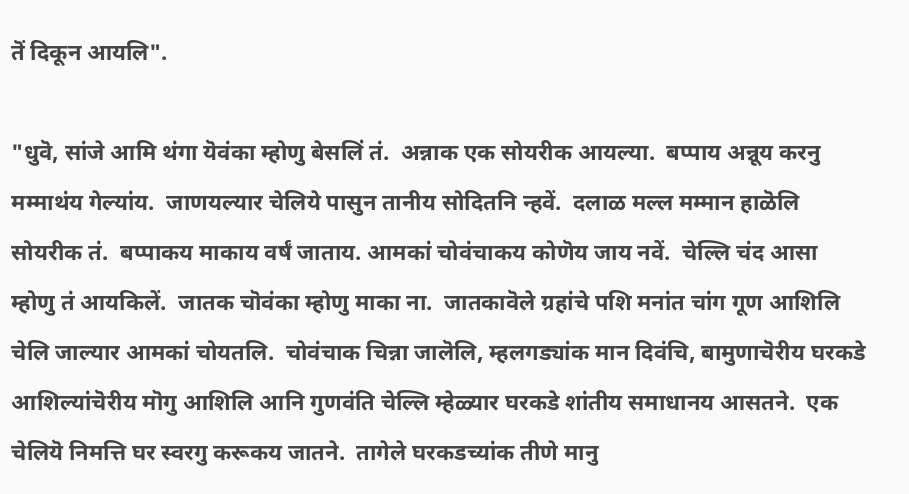तॆं दिकून आयलि".

"धुवॆ, सांजे आमि थंगा यॆवंका म्होणु बेसलिं तं.  अन्नाक एक सोयरीक आयल्या.  बप्पाय अन्नूय करनु मम्माथंय गेल्यांय.  जाणयल्यार चेलिये पासुन तानीय सोदितनि न्हवें.  दलाळ मल्ल मम्मान हाळॆलि सोयरीक तं.  बप्पाकय माकाय वर्षं जाताय. आमकां चोवंचाकय कोणॆय जाय नवें.  चेल्लि चंद आसा म्होणु तं आयकिलें.  जातक चॊवंका म्होणु माका ना.  जातकावॆले ग्रहांचे पशि मनांत चांग गूण आशिलि चेलि जाल्यार आमकां चोयतलि.  चोवंचाक चिन्ना जालॆलि, म्हलगड्यांक मान दिवंचि, बामुणाचॆरीय घरकडे आशिल्यांचॆरीय मॊगु आशिलि आनि गुणवंति चेल्लि म्हेळ्यार घरकडे शांतीय समाधानय आसतने.  एक चेलियॆ निमत्ति घर स्वरगु करूकय जातने.  तागेले घरकडच्यांक तीणे मानु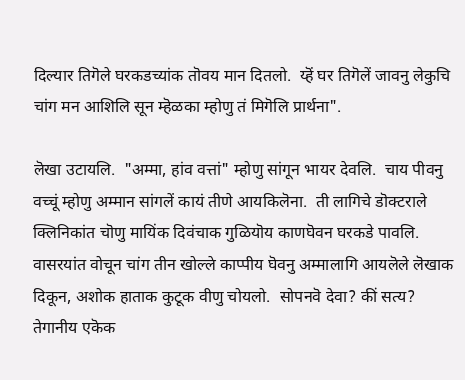दिल्यार तिगॆले घरकडच्यांक तॊवय मान दितलो.  य्हॆं घर तिगॆलें जावनु लेकुचि चांग मन आशिलि सून म्हॆळका म्होणु तं मिगॆलि प्रार्थना".

लॆखा उटायलि.  "अम्मा, हांव वत्तां" म्होणु सांगून भायर देवलि.  चाय पीवनु वच्चूं म्होणु अम्मान सांगलें कायं तीणे आयकिलॆना.  ती लागिचे डॊक्टराले क्लिनिकांत चॊणु मायिंक दिवंचाक गुळियॊय काणघॆवन घरकडे पावलि.  वासरयांत वोचून चांग तीन खोल्ले काप्पीय घॆवनु अम्मालागि आयलॆले लॆखाक दिकून, अशोक हाताक कुटूक वीणु चोयलो.  सोपनवॆ देवा? कीं सत्य? तेगानीय एकॆक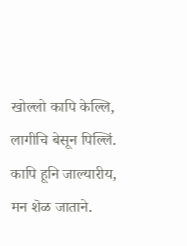खोल्लो कापि केल्लि, लागीचि बेसून पिल्लिं.  कापि हूनि जाल्यारीय, मन शॆळ जाताने.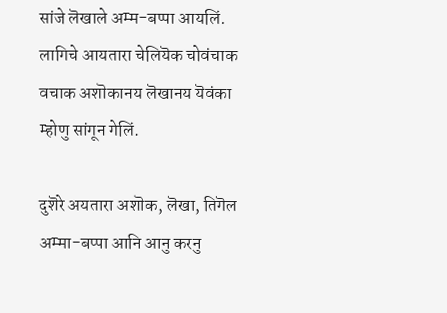सांजे लॆखाले अम्म-बप्पा आयलिं.  लागिचे आयतारा चेलियॆक चोवंचाक वचाक अशॊकानय लॆखानय यॆवंका म्होणु सांगून गेलिं.

दुशॆरे अयतारा अशॊक, लॆखा, तिगॆल अम्मा-बप्पा आनि आनु करनु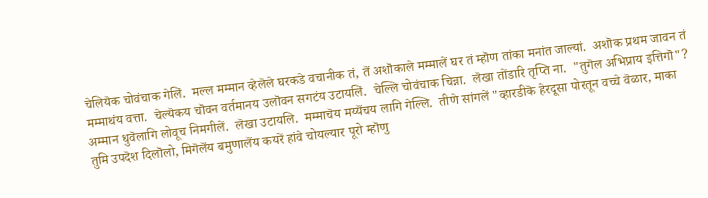चेलियॆक चोवंचाक गेलिं.  मल्ल मम्मान व्हेलॆले घरकडे वचानीक तं, तॆं अशॊकाले मम्मालें घर तं म्हॊण तांका मनांत जाल्यां.  अशॊक प्रथम जावन तं मम्माथंय वत्ता.  चेल्यॆकय चॊवन वर्तमानय उलॊवन सगटंय उटायलिं.  चेल्लि चोवंचाक चिन्ना.  लॆखा तोंडारि तृप्ति ना.  "तुगॆल अभिप्राय इत्तिगॊ"? अम्मान धुवॆलागि लोवूच निमगीलें.  लॆखा उटायलि.  मम्माचॆय मय्यॆंचय लागि गेल्लि.  तीणे सांगलें "व्हारडीकॆ हेरदूसा पोरतून वच्चे वॆळार, माका तुमि उपदॆश दिलॊलो, मिगॆलॆंय बमुणालॆंय कयरें हांवे चोयल्यार पूरो म्हॊणु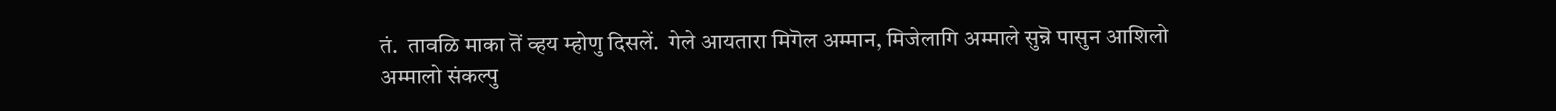तं.  तावळि माका तॆं व्हय म्होणु दिसलें.  गेले आयतारा मिगॆल अम्मान, मिजेलागि अम्माले सुन्नॆ पासुन आशिलो अम्मालो संकल्पु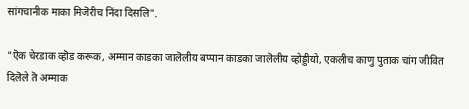सांगचानीक माका मिजॆरीच निंदा दिसलि".

"ऎक चेरडाक व्हॊड करूक, अम्मान काडका जालॆलीय बप्पान काडका जालॆलीय व्होड्डीयो, एकलीच काणु पुताक चांग जीवित दिलॆले तॆ अम्माक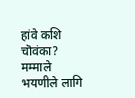हांवे कशि चॊवंका? मम्माले भयणीले लागि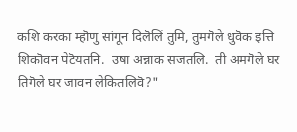कशि करका म्हॊणु सांगून दिलॆलिं तुमि, तुमगॆले धुवॆक इत्ति शिकॊवन पेटॆयतनि.  उषा अन्नाक सजतलि.  ती अमगॆले घर तिगॆले घर जावन लेकितलिवॆ?"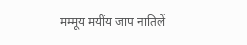मम्मूय मयींय जाप नातिलें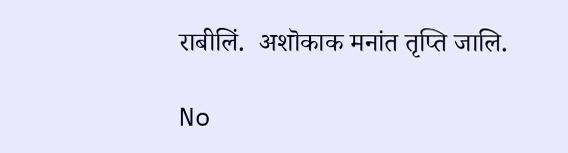राबीलिं.  अशॊकाक मनांत तृप्ति जालि.

No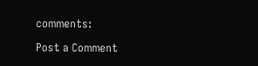comments:

Post a Comment